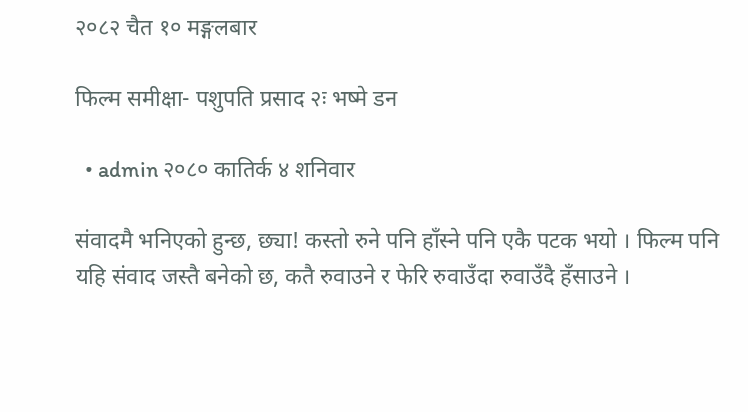२०८२ चैत १० मङ्गलबार

फिल्म समीक्षा- पशुपति प्रसाद २ः भष्मे डन

  • admin २०८० कातिर्क ४ शनिवार

संवादमै भनिएको हुन्छ, छ्या! कस्तो रुने पनि हाँस्ने पनि एकै पटक भयो । फिल्म पनि यहि संवाद जस्तै बनेको छ, कतै रुवाउने र फेरि रुवाउँदा रुवाउँदै हँसाउने ।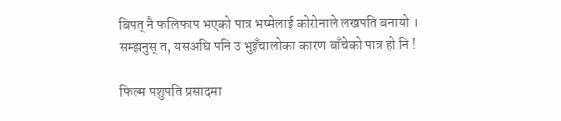बिपत् नै फलिफाप भएको पात्र भष्मेलाई कोरोनाले लखपति बनायो । सम्झनुस् त, यसअघि पनि उ भुइँचालोका कारण बाँचेको पात्र हो नि !

फिल्म पशुपति प्रसादमा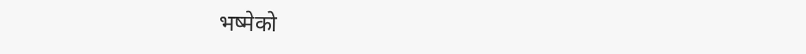भष्मेको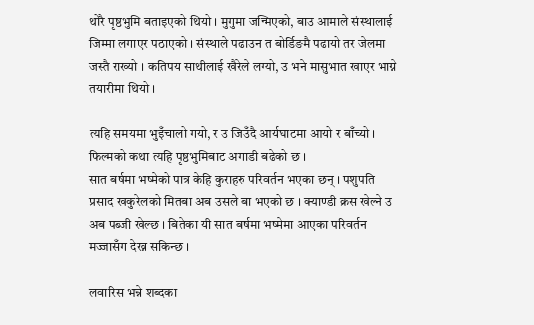थोरै पृष्ठभुमि बताइएको थियो । मुगुमा जन्मिएको, बाउ आमाले संस्थालाई जिम्मा लगाएर पठाएको । संस्थाले पढाउन त बोर्डिङमै पढायो तर जेलमा जस्तै राख्यो । कतिपय साथीलाई खैरेले लग्यो, उ भने मासुभात खाएर भाग्ने तयारीमा थियो ।

त्यहि समयमा भुइँचालो गयो, र उ जिउँदै आर्यघाटमा आयो र बाँच्यो । फिल्मको कथा त्यहि पृष्ठभुमिबाट अगाडी बढेको छ ।
सात बर्षमा भष्मेको पात्र केहि कुराहरु परिवर्तन भएका छन् । पशुपति प्रसाद खकुरेलको मितबा अब उसले बा भएको छ । क्याण्डी क्रस खेल्ने उ अब पब्जी खेल्छ । बितेका यी सात बर्षमा भष्मेमा आएका परिवर्तन मज्जासँग देख्न सकिन्छ ।

लवारिस भन्ने शब्दका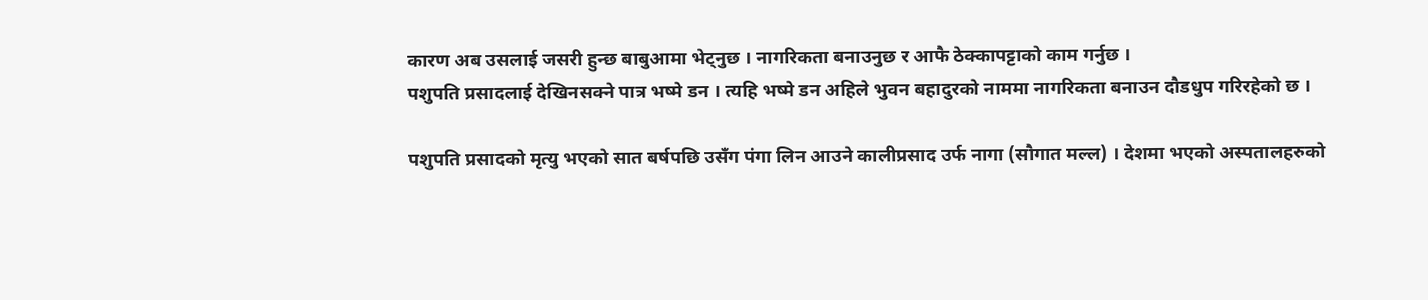कारण अब उसलाई जसरी हुन्छ बाबुआमा भेट्नुछ । नागरिकता बनाउनुछ र आफै ठेक्कापट्टाको काम गर्नुछ ।
पशुपति प्रसादलाई देखिनसक्ने पात्र भष्मे डन । त्यहि भष्मे डन अहिले भुवन बहादुरको नाममा नागरिकता बनाउन दौडधुप गरिरहेको छ ।

पशुपति प्रसादको मृत्यु भएको सात बर्षपछि उसँग पंगा लिन आउने कालीप्रसाद उर्फ नागा (सौगात मल्ल) । देशमा भएको अस्पतालहरुको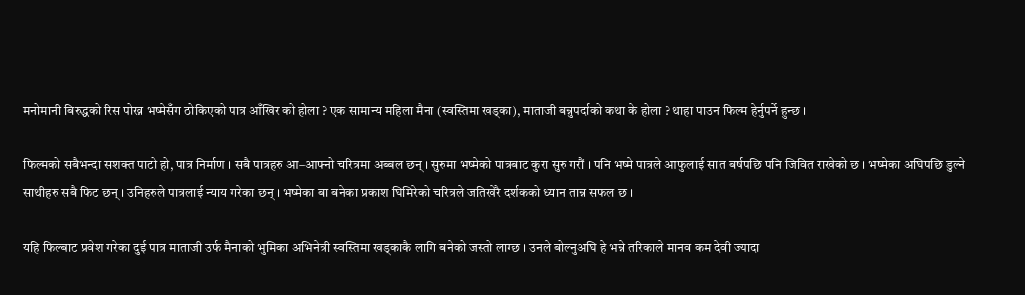मनोमानी बिरुद्धको रिस पोख्न भष्मेसँग ठोकिएको पात्र आँखिर को होला ? एक सामान्य महिला मैना (स्वस्तिमा खड्का), माताजी बन्नुपर्दाको कथा के होला ? थाहा पाउन फिल्म हेर्नुपर्ने हुन्छ ।

फिल्मको सबैभन्दा सशक्त पाटो हो, पात्र निर्माण । सबै पात्रहरु आ–आफ्नो चरित्रमा अब्बल छन् । सुरुमा भष्मेको पात्रबाट कुरा सुरु गरौं । पनि भष्मे पात्रले आफुलाई सात बर्षपछि पनि जिवित राखेको छ । भष्मेका अघिपछि डुल्ने साथीहरु सबै फिट छन् । उनिहरुले पात्रलाई न्याय गरेका छन् । भष्मेका बा बनेका प्रकाश घिमिरेको चरित्रले जतिखेरै दर्शकको ध्यान तान्न सफल छ ।

यहि फिल्बाट प्रवेश गरेका दुई पात्र माताजी उर्फ मैनाको भुमिका अभिनेत्री स्वस्तिमा खड्काकै लागि बनेको जस्तो लाग्छ । उनले बोल्नुअघि हे भन्ने तरिकाले मानव कम देवी ज्यादा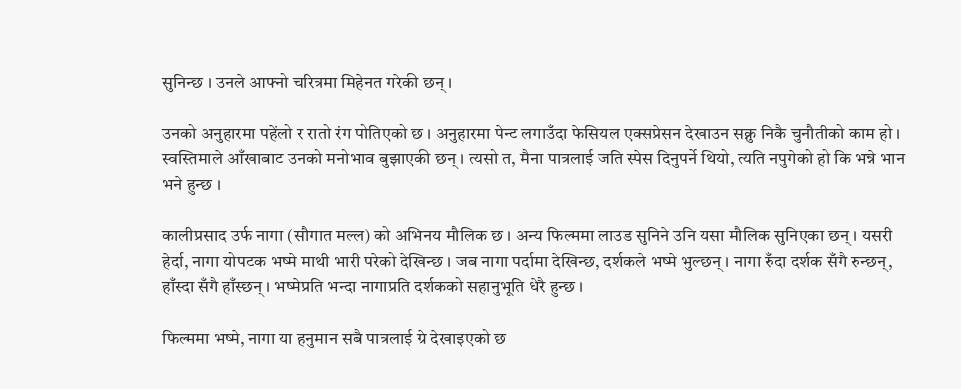सुनिन्छ । उनले आफ्नो चरित्रमा मिहेनत गरेकी छन् ।

उनको अनुहारमा पहेंलो र रातो रंग पोतिएको छ । अनुहारमा पेन्ट लगाउँदा फेसियल एक्सप्रेसन देखाउन सक्नु निकै चुनौतीको काम हो । स्वस्तिमाले आँखाबाट उनको मनोभाव बुझाएकी छन् । त्यसो त, मैना पात्रलाई जति स्पेस दिनुपर्ने थियो, त्यति नपुगेको हो कि भन्ने भान भने हुन्छ ।

कालीप्रसाद उर्फ नागा (सौगात मल्ल) को अभिनय मौलिक छ । अन्य फिल्ममा लाउड सुनिने उनि यसा मौलिक सुनिएका छन् । यसरी हेर्दा, नागा योपटक भष्मे माथी भारी परेको देखिन्छ । जब नागा पर्दामा देखिन्छ, दर्शकले भष्मे भुल्छन् । नागा रुँदा दर्शक सँगै रुन्छन्, हाँस्दा सँगै हाँस्छन् । भष्मेप्रति भन्दा नागाप्रति दर्शकको सहानुभूति धेरै हुन्छ ।

फिल्ममा भष्मे, नागा या हनुमान सबै पात्रलाई ग्रे देखाइएको छ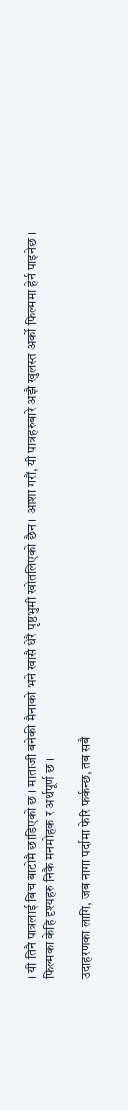। यी तिनै पात्रलाई बिच बाटोमै छाडिएको छ । माताजी बनेकी मैनाको भने खासै धेरै पृष्ठभुमी खोतलिएको छैन । आशा गरौं, यी पात्रहरुबारे अझै खुलस्त अर्को फिल्ममा हेर्न पाइनेछ ।
फिल्मका केहि दृश्यहरु निकै मनमोहक र अर्थपूर्ण छ ।

उदाहरणका लागि, जब नागा पर्दामा फेरि फर्कन्छ, तब सबै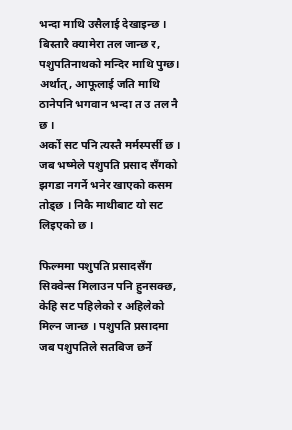भन्दा माथि उसैलाई देखाइन्छ । बिस्तारै क्यामेरा तल जान्छ र, पशुपतिनाथको मन्दिर माथि पुग्छ। अर्थात्, आफूलाई जति माथि ठानेपनि भगवान भन्दा त उ तल नै छ ।
अर्को सट पनि त्यस्तै मर्मस्पर्सी छ । जब भष्मेले पशुपति प्रसाद सँगको झगडा नगर्ने भनेर खाएको कसम तोड्छ । निकै माथीबाट यो सट लिइएको छ ।

फिल्ममा पशुपति प्रसादसँग सिक्वेन्स मिलाउन पनि हुनसक्छ, केहि सट पहिलेको र अहिलेको मिल्न जान्छ । पशुपति प्रसादमा जब पशुपतिले सतबिज छर्ने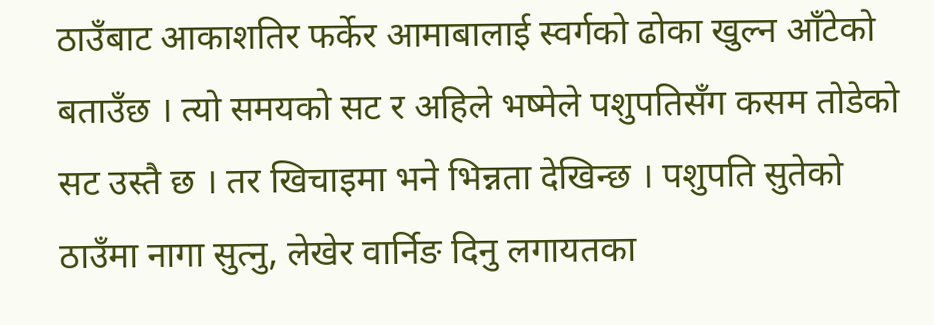ठाउँबाट आकाशतिर फर्केर आमाबालाई स्वर्गको ढोका खुल्न आँटेको बताउँछ । त्यो समयको सट र अहिले भष्मेले पशुपतिसँग कसम तोडेको सट उस्तै छ । तर खिचाइमा भने भिन्नता देखिन्छ । पशुपति सुतेको ठाउँमा नागा सुत्नु, लेखेर वार्निङ दिनु लगायतका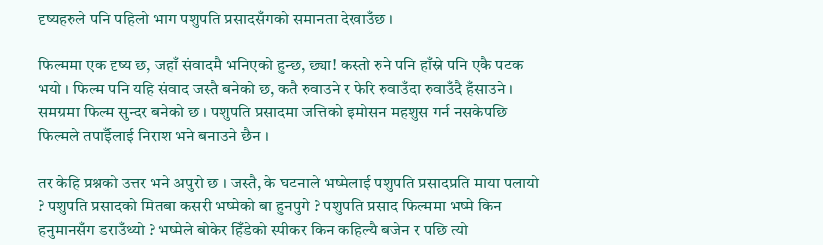दृष्यहरुले पनि पहिलो भाग पशुपति प्रसादसँगको समानता देखाउँछ ।

फिल्ममा एक दृष्य छ, जहाँ संवादमै भनिएको हुन्छ, छ्या! कस्तो रुने पनि हाँस्ने पनि एकै पटक भयो । फिल्म पनि यहि संवाद जस्तै बनेको छ, कतै रुवाउने र फेरि रुवाउँदा रुवाउँदै हँसाउने । समग्रमा फिल्म सुन्दर बनेको छ । पशुपति प्रसादमा जत्तिको इमोसन महशुस गर्न नसकेपछि फिल्मले तपाईँलाई निराश भने बनाउने छैन ।

तर केहि प्रश्नको उत्तर भने अपुरो छ । जस्तै, के घटनाले भष्मेलाई पशुपति प्रसादप्रति माया पलायो ? पशुपति प्रसादको मितबा कसरी भष्मेको बा हुनपुगे ? पशुपति प्रसाद फिल्ममा भष्मे किन हनुमानसँग डराउँथ्यो ? भष्मेले बोकेर हिँडेको स्पीकर किन कहिल्यै बजेन र पछि त्यो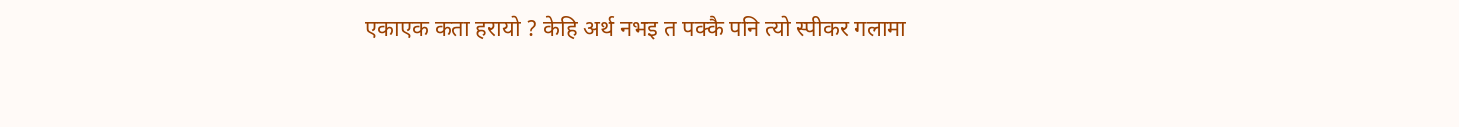एकाएक कता हरायो ? केहि अर्थ नभइ त पक्कै पनि त्यो स्पीकर गलामा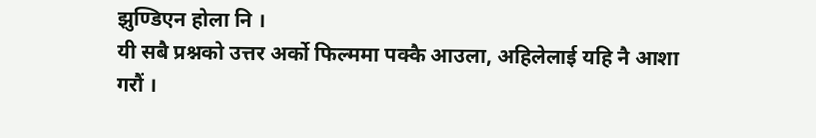झुण्डिएन होला नि ।
यी सबै प्रश्नको उत्तर अर्को फिल्ममा पक्कै आउला, अहिलेलाई यहि नै आशा गरौं ।